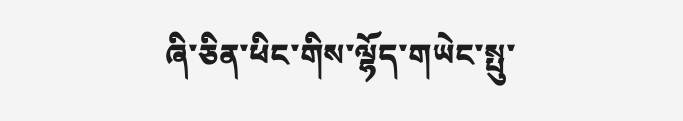ཞི་ཅིན་ཕིང་གིས་ལྷོད་གཡེང་སྤུ་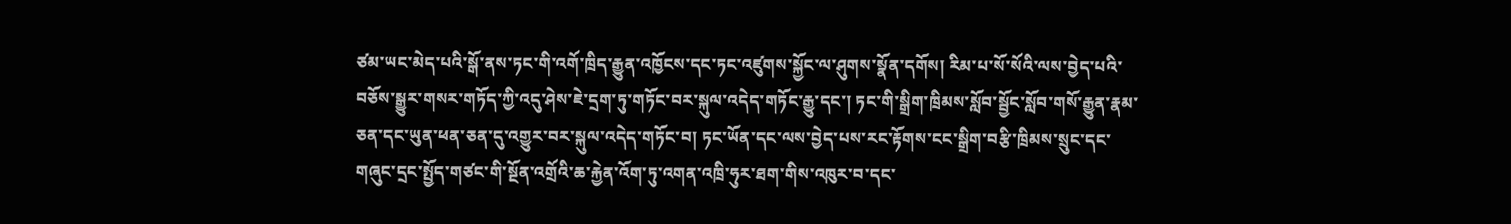ཙམ་ཡང་མེད་པའི་སྒོ་ནས་ཏང་གི་འགོ་ཁྲིད་རྒྱུན་འཁྱོངས་དང་ཏང་འཛུགས་སྐྱོང་ལ་ཤུགས་སྣོན་དགོས། རིམ་པ་སོ་སོའི་ལས་བྱེད་པའི་བཅོས་སྒྱུར་གསར་གཏོད་ཀྱི་འདུ་ཤེས་ཇེ་དྲག་ཏུ་གཏོང་བར་སྐུལ་འདེད་གཏོང་རྒྱུ་དང་། ཏང་གི་སྒྲིག་ཁྲིམས་སློབ་སྦྱོང་སློབ་གསོ་རྒྱུན་རྣམ་ཅན་དང་ཡུན་ཕན་ཅན་དུ་འགྱུར་བར་སྐུལ་འདེད་གཏོང་བ། ཏང་ཡོན་དང་ལས་བྱེད་པས་རང་རྟོགས་ངང་སྒྲིག་བརྩི་ཁྲིམས་སྲུང་དང་གཞུང་དྲང་སྤྱོད་གཙང་གི་སྔོན་འགྲོའི་ཆ་རྐྱེན་འོག་ཏུ་འགན་འཁྲི་ཧུར་ཐག་གིས་འཁུར་བ་དང་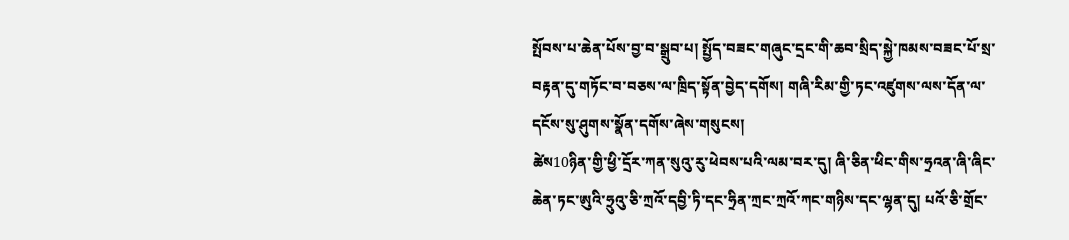སྤོབས་པ་ཆེན་པོས་བྱ་བ་སྒྲུབ་པ། སྤྱོད་བཟང་གཞུང་དྲང་གི་ཆབ་སྲིད་སྐྱེ་ཁམས་བཟང་པོ་སྲ་བརྟན་དུ་གཏོང་བ་བཅས་ལ་ཁྲིད་སྟོན་བྱེད་དགོས། གཞི་རིམ་གྱི་ཏང་འཛུགས་ལས་དོན་ལ་དངོས་སུ་ཤུགས་སྣོན་དགོས་ཞེས་གསུངས།
ཚེས10ཉིན་གྱི་ཕྱི་དྲོར་ཀན་སུའུ་རུ་ཕེབས་པའི་ལམ་བར་དུ། ཞི་ཅིན་ཕིང་གིས་ཧྲའན་ཞི་ཞིང་ཆེན་ཏང་ཨུའི་ཧྲུའུ་ཅི་ཀྲའོ་དབྱི་ཏི་དང་ཧྲིན་ཀྲང་ཀྲའོ་ཀང་གཉིས་དང་ལྷན་དུ། པའོ་ཅི་གྲོང་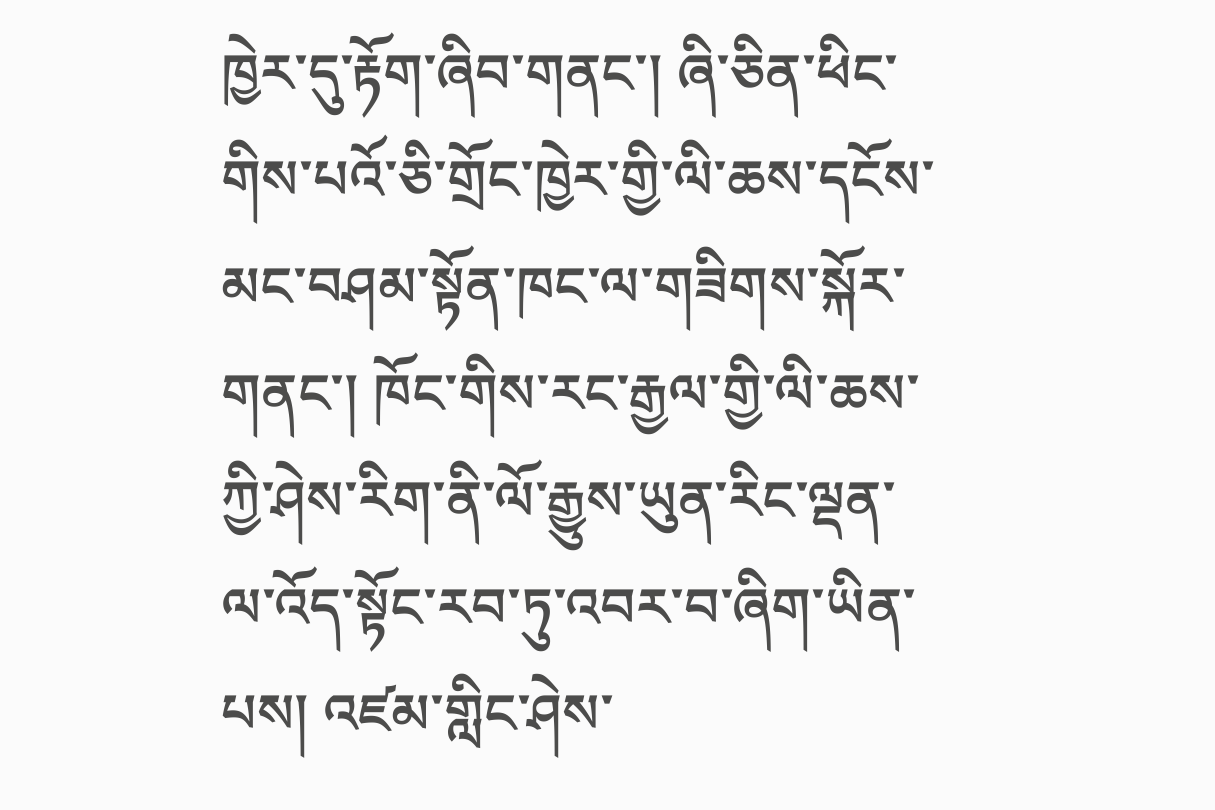ཁྱེར་དུ་རྟོག་ཞིབ་གནང་། ཞི་ཅིན་ཕིང་གིས་པའོ་ཅི་གྲོང་ཁྱེར་གྱི་ལི་ཆས་དངོས་མང་བཤམ་སྟོན་ཁང་ལ་གཟིགས་སྐོར་གནང་། ཁོང་གིས་རང་རྒྱལ་གྱི་ལི་ཆས་ཀྱི་ཤེས་རིག་ནི་ལོ་རྒྱུས་ཡུན་རིང་ལྡན་ལ་འོད་སྟོང་རབ་ཏུ་འབར་བ་ཞིག་ཡིན་པས། འཛམ་གླིང་ཤེས་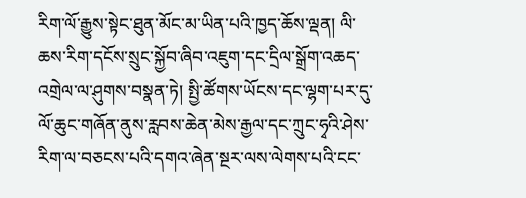རིག་ལོ་རྒྱུས་སྟེང་ཐུན་མོང་མ་ཡིན་པའི་ཁྱད་ཆོས་ལྡན། ལི་ཆས་རིག་དངོས་སྲུང་སྐྱོབ་ཞིབ་འཇུག་དང་དྲིལ་སྒྲོག་འཆད་འགྲེལ་ལ་ཤུགས་བསྣན་ཏེ། སྤྱི་ཚོགས་ཡོངས་དང་ལྷག་པར་དུ་ལོ་ཆུང་གཞོན་ནུས་རླབས་ཆེན་མེས་རྒྱལ་དང་ཀྲུང་ཧྭའི་ཤེས་རིག་ལ་བཅངས་པའི་དགའ་ཞེན་སྔར་ལས་ལེགས་པའི་ངང་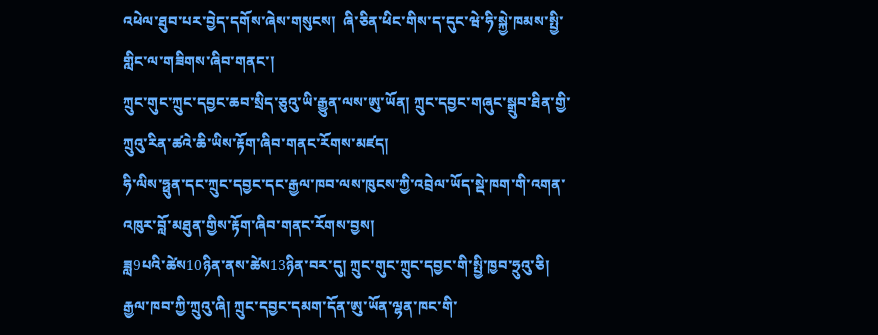འཕེལ་ཐུབ་པར་བྱེད་དགོས་ཞེས་གསུངས།  ཞི་ཅིན་ཕིང་གིས་ད་དུང་ཝེ་ཧི་སྐྱེ་ཁམས་སྤྱི་གླིང་ལ་གཟིགས་ཞིབ་གནང་།
ཀྲུང་གུང་ཀྲུང་དབྱང་ཆབ་སྲིད་ཅུའུ་ཡི་རྒྱུན་ལས་ཨུ་ཡོན། ཀྲུང་དབྱང་གཞུང་སྒྲུབ་ཐིན་གྱི་ཀྲུའུ་རིན་ཚའེ་ཆི་ཡིས་རྟོག་ཞིབ་གནང་རོགས་མཛད།
ཧི་ལིས་ཧྥུན་དང་ཀྲུང་དབྱང་དང་རྒྱལ་ཁབ་ལས་ཁུངས་ཀྱི་འབྲེལ་ཡོད་སྡེ་ཁག་གི་འགན་འཁུར་བློ་མཐུན་གྱིས་རྟོག་ཞིབ་གནང་རོགས་བྱས།
ཟླ9པའི་ཚེས10ཉིན་ནས་ཚེས13ཉིན་བར་དུ། ཀྲུང་གུང་ཀྲུང་དབྱང་གི་སྤྱི་ཁྱབ་ཧྲུའུ་ཅི། རྒྱལ་ཁབ་ཀྱི་ཀྲུའུ་ཞི། ཀྲུང་དབྱང་དམག་དོན་ཨུ་ཡོན་ལྷན་ཁང་གི་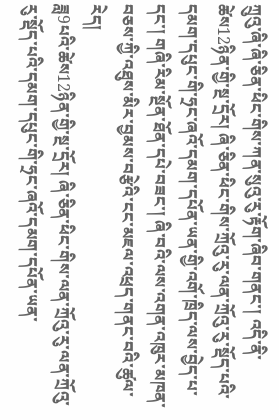ཀྲུའུ་ཞི་ཞི་ཅིན་ཕིང་གིས་ཀན་སུའུ་རུ་རྟོག་ཞིབ་གནང་། འདི་ནི་ཚེས12ཉིན་གྱི་སྔ་དྲོར། ཞི་ཅིན་ཕིང་གིས་ཀྲོའུ་རུ་ལན་ཀྲོའུ་རུ་སྡོད་པའི་དམག་དཔུང་གི་ཧྲང་ཞའོ་དམག་དཔོན་ཡན་གྱི་འགོ་ཁྲིད་ལས་བྱེད་པ་དང་། གཞི་རིམ་སྔོན་ཐོན་དཔེ་བཟང་། ཞི་བའི་ལས་འགན་འཁུར་མཁན་བཅས་ཀྱི་འཐུས་མིར་བྱམས་བརྩེའི་ངང་མཇལ་འཕྲད་གནང་བའི་ཚུལ་རེད།
ཟླ9པའི་ཚེས12ཉིན་གྱི་སྔ་དྲོར། ཞི་ཅིན་ཕིང་གིས་ལན་ཀྲོའུ་རུ་ལན་ཀྲོའུ་རུ་སྡོད་པའི་དམག་དཔུང་གི་ཧྲང་ཞའོ་དམག་དཔོན་ཡན་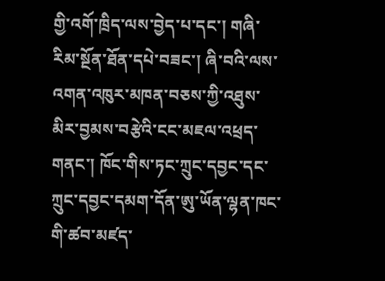གྱི་འགོ་ཁྲིད་ལས་བྱེད་པ་དང་། གཞི་རིམ་སྔོན་ཐོན་དཔེ་བཟང་། ཞི་བའི་ལས་འགན་འཁུར་མཁན་བཅས་ཀྱི་འཐུས་མིར་བྱམས་བརྩེའི་ངང་མཇལ་འཕྲད་གནང་། ཁོང་གིས་ཏང་ཀྲུང་དབྱང་དང་ཀྲུང་དབྱང་དམག་དོན་ཨུ་ཡོན་ལྷན་ཁང་གི་ཚབ་མཛད་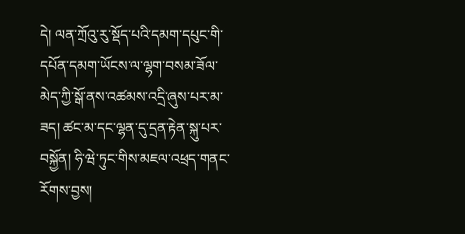དེ། ལན་ཀྲོའུ་རུ་སྡོད་པའི་དམག་དཔུང་གི་དཔོན་དམག་ཡོངས་ལ་ལྷག་བསམ་ཟོལ་མེད་ཀྱི་སྒོ་ནས་འཚམས་འདྲི་ཞུས་པར་མ་ཟད། ཚང་མ་དང་ལྷན་དུ་དྲན་རྟེན་སྐུ་པར་བསྐྱོན། ཧི་ཝེ་ཏུང་གིས་མཇལ་འཕྲད་གནང་རོགས་བྱས།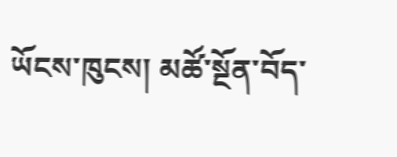ཡོངས་ཁུངས། མཚོ་སྔོན་བོད་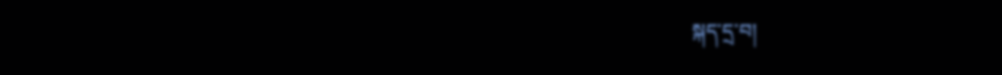སྐད་དྲ་བ།